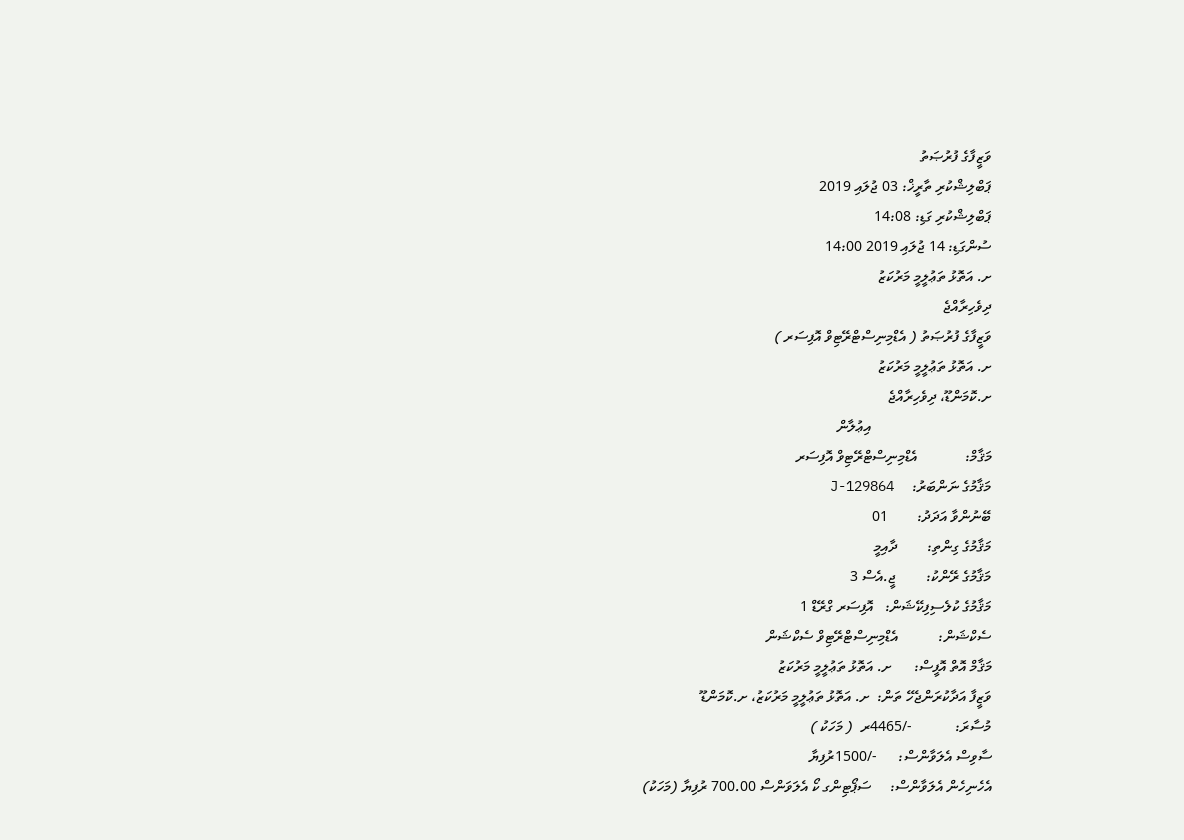ވަޒީފާގެ ފުރުޞަތު
ޕަބްލިޝްކުރި ތާރީޚް: 03 ޖުލައި 2019
ޕަބްލިޝްކުރި ގަޑި: 14:08
ސުންގަޑި: 14 ޖުލައި 2019 14:00
ށ. އަތޮޅު ތަޢުލީމީ މަރުކަޒު
ދިވެހިރާއްޖެ
ވަޒީފާގެ ފުރުޞަތު ( އެޑްމިނިސްޓްރޭޓިވް އޮފިސަރ )
ށ. އަތޮޅު ތަޢުލީމީ މަރުކަޒު
ށ.ކޮމަންޑޫ، ދިވެހިރާއްޖެ
                                 އިޢުލާން
މަޤާމް:             އެޑްމިނިސްޓްރޭޓިވް އޮފިސަރ
މަޤާމުގެ ނަންބަރު:     J-129864
ބޭނުންވާ އަދަދު:        01
މަޤާމުގެ ގިންތި:        ދާއިމީ
މަޤާމުގެ ރޭންކު:        ޖީ.އެސް 3
މަޤާމުގެ ކުލެސިފިކޭޝަން:   އޮފިސަރ ގްރޭޑް 1
ސެކްޝަން:           އެޑްމިނިސްޓްރޭޓިވް ސެކްޝަން
މަޤާމް އޮތް އޮފީސް:      ށ. އަތޮޅު ތަޢުލީމީ މަރުކަޒު
ވަޒީފާ އަދާކުރަންޖެހޭ ތަން:  ށ. އަތޮޅު ތަޢުލީމީ މަރުކަޒު، ށ.ކޮމަންޑޫ
މުސާރަ:            -/4465ރ  ( މަހަކު )
ސާވިސް އެލަވާންސް:      -/1500ރުފިޔާ
އެހެނިހެން އެލަވާންސް:     ސަޕޯޓިންގ ކޯ އެލަވަންސް 700.00 ރުފިޔާ (މަހަކު)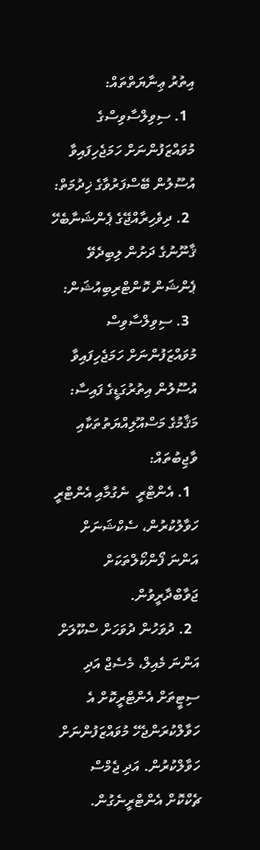އިތުރު ޢިނާޔަތްތައް:
  1. ސިވިލްސާވިސްގެ މުވައްޒަފުންނަށް ހަމަޖެހިފައިވާ އުސޫލުން ބޭސްފަރުވާގެ ޚިދުމަތް:
  2. ދިވެހިރާއްޖޭގެ ޕެންޝަނާބެހޭ ޤާނޫނުގެ ދަށުން ލިބިދެވޭ ޕެންޝަން ކޮންޓްރިބިއުޝަން:
  3. ސިވިލްސާވިސް މުވައްޒަފުންނަށް ހަމަޖެހިފައިވާ އުސޫލުން އިތުރުގަޑީގެ ފައިސާ:
މަޤާމުގެ މަސްއޫލިއްޔަތުތަކާއި ވާޖިބުތައް:
  1. އެންޓްރީ  ނެގުމާއި އެންޓްރީ ހަވާލުކުރުން، ސެކްޝަނަށް އަންނަ ފޯންކޯލްތަކަށް ޖަވާބްދާރީވުން.
  2. ދުވަހުން ދުވަހަށް ސްކޫލަށް އަންނަ މެއިލް، މެސެޖް އަދި ސިޓީތަށް އެންޓްރީކޮށް އެ ހަވާލްކުރަންޖެހޭ މުވައްޒަފުންނަށް ހަވާލްކުރުން. އަދި ޖެމްސް ޗެކްކޮށް އެންޓްރީނެގުން.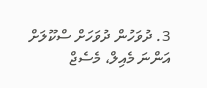3. ދުވަހުން ދުވަހަށް ސްކޫލަށް އަންނަ މެއިލް، މެސެޖް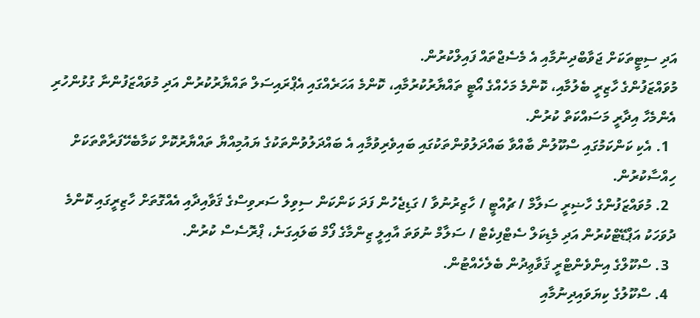އަދި ސިޓީތަކަށް ޖަވާބްދިނުމާއި އެ މެސެޖްތައް ފައިލްކުރުން.
މުވައްޒަފުންގެ ހާޒިރީ ބެލުމާއި، ކޮންމެ މަހެއްގެ އޯޓީ ތައްޔާރުކުރުމާއި، ކޮންމެ އަހަރެއްގައި އެޕްރައިސަލް ތައްޔާރުކުރުން އަދި މުވައްޒަފުންނާ ގުޅުންހުރި އެންމެހާ އިދާރީ މަސައްކަތް ކުރުން.
  1. އެކި ކަންކަމުގައި ސްކޫލުން ބާއްވާ ބައްދަލުވުންތަކުގައި ބައިވެރިވުމާއި އެ ބައްދަލުވުންތަކުގެ ޔައުމިއްޔާ ތައްޔާރުކޮށް ކަމާބެހޭފަރާތްތަކަށް ހިއްސާކުރުން.
  2. މުވައްޒަފުންގެ ހާޟިރީ ސަލާމް / ޗުއްޓީ / ހާޒިރުނުވާ / ގަޑިޖެހުން ފަދަ ކަންކަން ސިވިލް ސަރވިސްގެ ޤަވާއިދާއި އެއްގޮތަށް ހާޒިރީގައި ކޮންމެ ދުވަހަކު އަޕްޑޭޓްކުރުން އަދި މެޑިކަލް ސެޓްފިކެޓް / ސަލާމް ނުވަތަ އާއިލީ ޒިންމާގެ ފޯމް ބަލައިގަނެ، ޕްރޮސެސް ކުރުން.
  3. ސްކޫލްގެ އިންވެންޓްރީ ޤަވާޢިދުން ބެލެހެއްޓުން.
  4. ސްކޫލުގެ ކިޔަވައިދިނުމާއި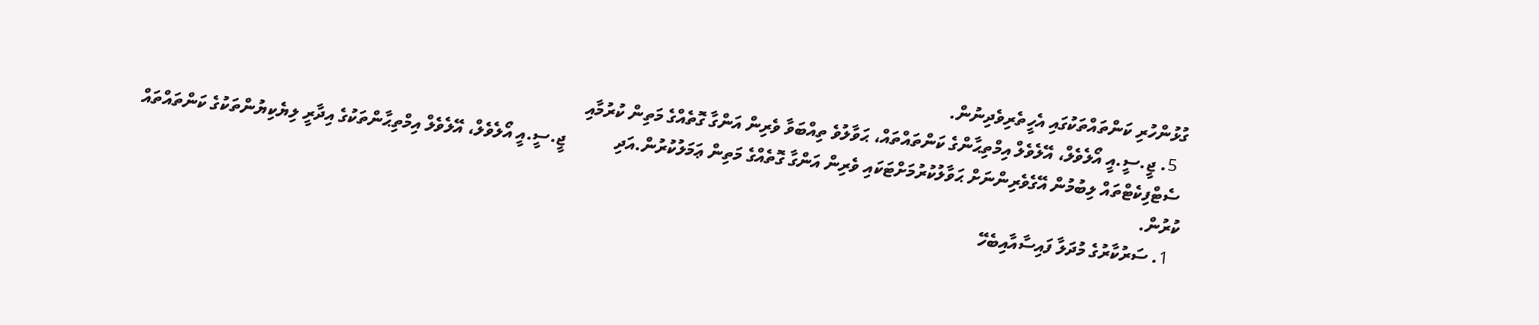ގުޅުންހުރި ކަންތައްތަކުގައި އެހީތެރިވެދިނުން.
  5. ޖީ.ސީ.އީ އޯލެވެލް، އޭލެވެލް އިމްތިޙާންގެ ކަންތައްތައް، ޙަވާލުވެ ތިއްބަވާ ވެރިން އަންގާ ގޮތެއްގެ މަތިން ކުރުމާއި
 ސެޓްފިކެޓްތައް ލިބުމުން އޭގެވެރިންނަށް ޙަވާލުކުރުމަށްޓަކައި ވެރިން އަންގާ ގޮތެއްގެ މަތިން ޢަމަލުކުރުން.އަދި           ޖީ.ސީ.އީ އޯލެވެލް، އޭލެވެލް އިމްތިޙާންތަކުގެ އިދާރީ ލިޔެކިޔުންތަކުގެ ކަންތައްތައް ކުރުން.
  1. ސަރުކާރުގެ މުދަލާ ފައިސާއާއިބެހޭ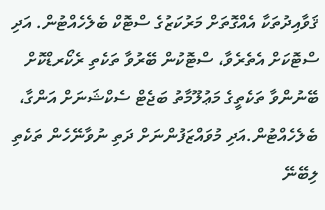ޤަވާއިދުތަކާ އެއްގޮތަށް މަރުކަޒުގެ ސްޓޮކް ބެލެހެއްޓުން. އަދި ސްޓޮކަށް އެތެރެވާ، ސްޓޮކުން ބޭރުވާ ތަކެތި ރެކޯރޑްކޮށް ބޭނުންވާ ތަކެތީގެ މަޢުލޫމާތު ބަޖެޓް ސެކްޝަނަށް އަންގާ، ބެލެހެއްޓުން.އަދި މުވައްޒަފުންނަށް ދަތި ނުވާނޭހެން ތަކެތި ލިބޭނޭ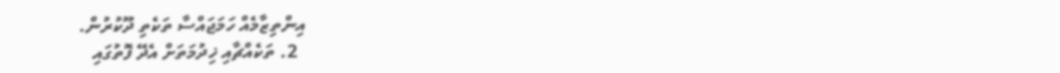އިންތިޒާމެއް ހަމަޖައްސާ ތަކެތި ދޫކުރުން.
  2. ތަކެއްޗާއި ޚިދުމަތަށް އެދޭ ފޮތުގައި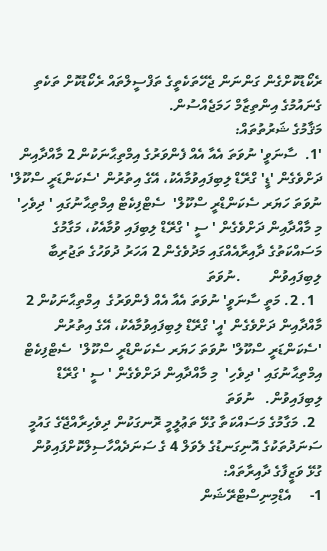ރެކޯޑުކޮށްގެން ގަންނަން ޖެހޭތަކެތީގެ ތަފްސީލްތައް ރެކޯޑުކޮށް ތަކެތި ގެނައުމުގެ އިންތިޒާމް ހަމަޖެއްސުން.
މަޤާމުގެ ޝަރުތުތައް:
'1.  ސާނަވީ' ނުވަތަ އެއާ އެއް ފެންވަރުގެ އިމްތިޙާނަކުން 2 މާއްދާއިން ދަށްވެގެން 'ޑީ' ގްރޭޑް ލިބިފައިވުމާއެކު، އޭގެ އިތުރުން 'ސެކަންޑަރީ ސްކޫލް' ނުވަތަ ހަޔަރ ސެކަންޑްރީ ސްކޫލް'  ސެޓްފިކެޓް އިމްތިޙާނުގައި ' ދިވެހި'  މި މާއްދާއިން ދަށްވެގެން ' ސީ ' ގްރޭޑް ލިބިފައި ވުމާއެކު، މަގާމުގެ މަސައްކަތުގެ ދާއިރާއެއްގައި މަދުވެގެން 2 އަހަރު ދުވަހުގެ ތަޖުރިބާ ލިބިފައިވުން        .ނުވަތަ
  1. 2. މަތީ ސާނަވީ' ނުވަތަ އެއާ އެއް ފެންވަރުގެ  އިމްތިޙާނަކުން 2 މާއްދާއިން ދަށްވެގެން 'އީ' ގްރޭޑް ލިބިފައިވުމާއެކު، އޭގެ އިތުރުން 'ސެކަންޑަރީ ސްކޫލް' ނުވަތަ ހަޔަރ ސެކަންޑްރީ ސްކޫލް'  ސެޓްފިކެޓް އިމްތިޙާނުގައި ' ދިވެހި'  މި މާއްދާއިން ދަށްވެގެން ' ސީ ' ގްރޭޑް ލިބިފައިވުން.   ނުވަތަ
  2. މަގާމުގެ މަސައްކަތާ ގުޅޭ ތަޢުލީމީ ރޮނގަކުން ދިވެހިރާއްޖޭގެ ގައުމީ ސަނަދުތަކުގެ އޮނިގަނޑުގެ ލެވަލް 4 ގެ ސަނަދެއްހާސިލްކޮށްފައިވުން
ގުޅޭ ވަޒީފާގެ ދާއިރާތައް:
1-     އެޑްމިނިސްޓްރޭޝަން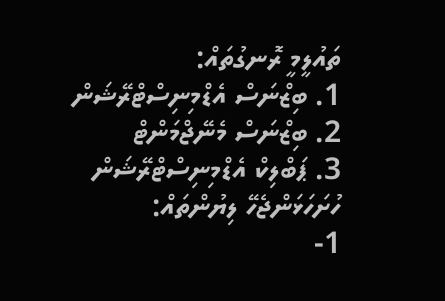ތައުލީމީ ރޮނގުތައް:
1. ބިޒްނަސް އެޑްމިނިސްޓްރޭޝަން
2. ބިޒްނަސް މެނޭޖްމަންޓް
3. ޕަބްލިކް އެޑްމިނިސްޓްރޭޝަން
ހުށަހަޅަންޖެހޭ ލިޔުންތައް:
1-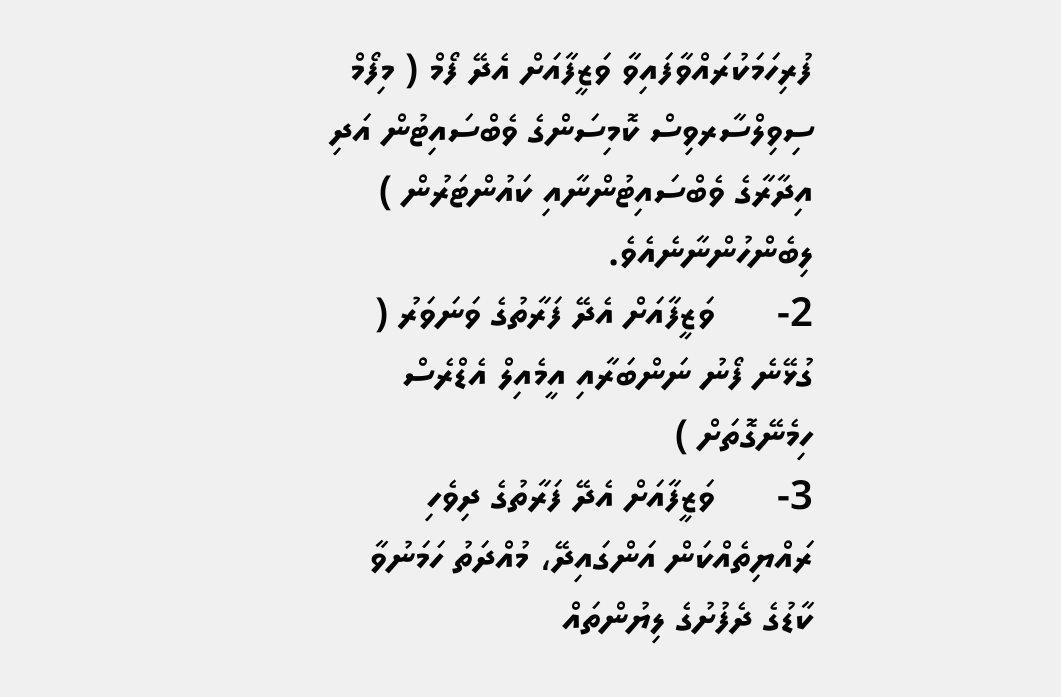ފުރިހަމަކުރައްވާފައިވާ ވަޒީފާއަށް އެދޭ ފޯމް ( މިފޯމް ސިވިލްސާރވިސް ކޮމިސަންގެ ވެބްސައިޓުން އަދި އިދާރާގެ ވެބްސައިޓުންނާއި ކައުންޓަރުން ) ލިބެންހުންނާނެއެވެ.
2-      ވަޒީފާއަށް އެދޭ ފަރާތުގެ ވަނަވަރު ( ގުޅޭނެ ފޯނު ނަންބަރާއި އީމެއިލް އެޑްރެސް ހިމެނޭގޮތަށް )
3-      ވަޒީފާއަށް އެދޭ ފަރާތުގެ ދިވެހި ރައްޔިތެއްކަން އަންގައިދޭ، މުއްދަތު ހަމަނުވާ ކާޑުގެ ދެފުށުގެ ލިޔުންތައް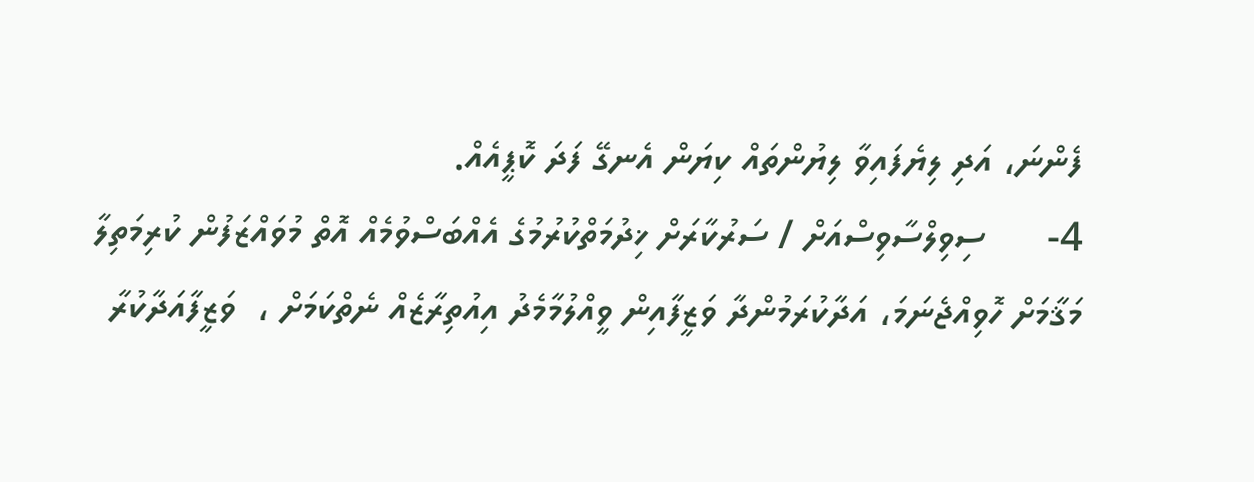ފެންނަ، އަދި ލިޔެފައިވާ ލިޔުންތައް ކިޔަން އެނގޭ ފަދަ ކޮޕީއެއް.
4-      ސިވިލްސާވިސްއަށް / ސަރުކާރަށް ޚިދުމަތްކުރުމުގެ އެއްބަސްވުމެއް އޮތް މުވައްޒަފުން ކުރިމަތިލާ މަޤާމަށް ހޮވިއްޖެނަމަ، އަދާކުރަމުންދާ ވަޒީފާއިން ވީއްލުމާމެދު އިއުތިރާޒެއް ނެތްކަމަށް ،  ވަޒީފާއަދާކުރާ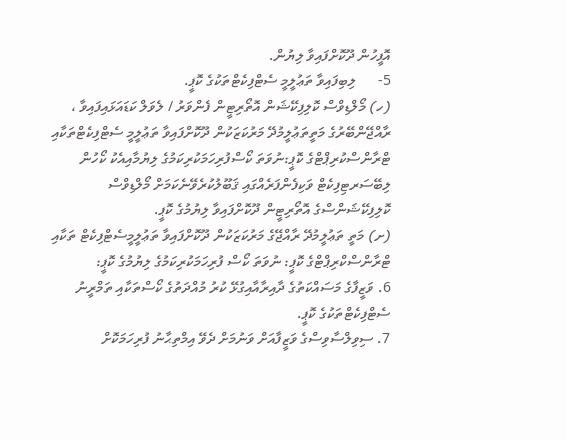އޮފީހުން ދޫކޮށްފައިވާ ލިޔުން.
5-      ލިބިފައިވާ ތަޢުލީމީ ސެޓްފިކެޓްތަކުގެ ކޮޕީ.
(ހ) މޯލްޑިވްސް ކޮލިފިކޭޝަން އޮތޯރިޓީން ފެންވަރު / ލެވަލް ކަޑައަޅައިފައިވާ ، ރާއްޖޭންބޭރުގެ މަތީތަޢުލީމުދޭ މަރުކަޒަކުން ދޫކޮށްފައިވާ ތަޢުލީމީ ސެޓްފިކެޓްތަކާއި ޓްރާންސްކުރިޕްޓްގެ ކޮޕީ:ނުވަތަ ކޯސްފުރިހަމަކުރިކަމުގެ ލިޔުމާއިއެކު ކޯހުން ލިބޭސަރޓިފިކެޓް ވަކިފެންފަރެއްގައި ޤަބޫލުކުރެވޭނެކަމަށް މޯލްޑިވްސް ކޮލިފިކޭޝަންސްގެ އޮތޯރިޓީން ދޫކޮށްފައިވާ ލިޔުމުގެ ކޮޕީ.
(ށ) މަތީ ތަޢުލީމުދޭ ރާއްޖޭގެ މަރުކަޒަކުން ދޫކޮށްފައިވާ ތަޢުލީމީސެޓްފިކެޓް ތަކާއި ޓްރާންސްކްރިޕްޓްގެ ކޮޕީ: ނުވަތަ ކޯސް ފުރިހަމަކުރިކަމުގެ ލިޔުމުގެ ކޮޕީ:
6. ވަޒީފާގެ މަސައްކަތުގެ ދާއިރާއާއިގުޅޭ ކުރު މުއްދަތުގެ ކޯސްތަކާއި ތަމްރީނު ސެޓްފިކެޓްތަކުގެ ކޮޕީ.
7. ސިވިލްސާވިސްގެ ވަޒީފާއަށް ވަނުމަށް ދެވޭ އިމްތިޙާނު ފުރިހަމަކޮށް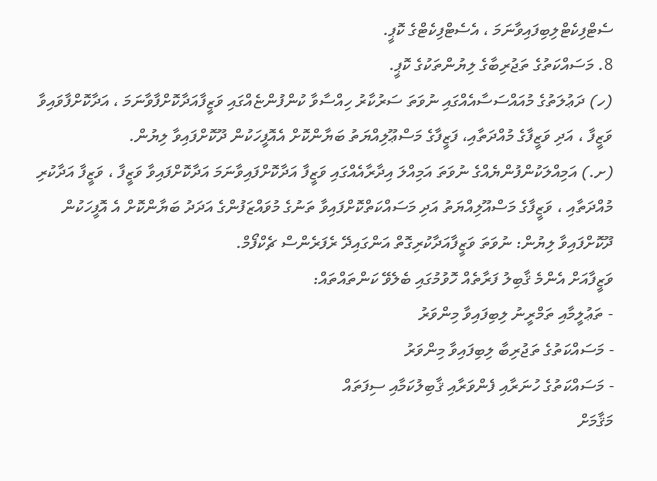ސެޓްފިކެޓްލިބިފައިވާނަމަ ، އެސެޓްފިކެޓްގެ ކޮޕީ.
8. މަސައްކަތުގެ ތަޖުރިބާގެ ލިޔުންތަކުގެ ކޮޕީ.
(ހ) ދަޢުލަތުގެ މުއައްސަސާއެއްގައި ނުވަތަ ސަރުކާރު ހިއްސާވާ ކުންފުންޏެއްގައި ވަޒީފާއަދާކޮށްފާވާނަމަ ، އަދާކޮށްފާވައިވާ ވަޒީފާ ، އަދި ވަޒީފާގެ މުއްދަތާއި، ފަޒީފާގެ މަސްޢޫލިއްޔަތު ބަޔާންކޮށް އެއޮފީހަކުން ދޫކޮށްފައިވާ ލިޔުން.
(ށ.) އަމިއްލަކުންފުންޔެއްގެ ނުވަތަ އަމިއްލަ އިދާރާއެއްގައި ވަޒީފާ އަދާކޮށްފައިވާނަމަ އަދާކޮށްފައިވާ ވަޒީފާ ، ވަޒީފާ އަދާކުރި މުއްދަތާއި ، ވަޒީފާގެ މަސްއޫލިއްޔަތު އަދި މަސައްކަތްކޮށްފައިވާ ތަނުގެ މުވައްޒަފުންގެ އަދަދު ބަޔާންކޮށް އެ އޮފީހަކުން ދޫކޮށްފައިވާ ލިޔުން: ނުވަތަ ވަޒީފާއަދާކުރިގޮތް އަންގައިދޭ ރެފަރެންސް ޗެކްފޯމް.
ވަޒީފާއަށް އެންމެ ޤާބިލު ފަރާތެއް ހޮވުމުގައި ބެލެވޭ ކަންތައްތައް:
- ތަޢުލީމާއި ތަމްރީނު ލިބިފައިވާ މިންވަރު
- މަސައްކަތުގެ ތަޖުރިބާ ލިބިފައިވާ މިންވަރު
- މަސައްކަތުގެ ހުނަރާއި ފެންވަރާއި ޤާބިލުކަމާއި ސިފަތައް
މަޤާމަށް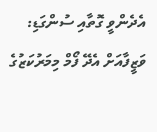އެދެންވީ ގޮތާއި ސުންގަޑި:
ވަޒީފާއަށް އެދޭ ފޯމް މިމަރުކަޒުގެ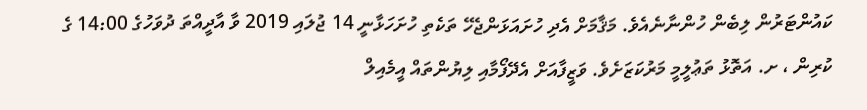ކައުންޓަރުން ލިބެން ހުންނާނެއެވެ. މަޤާމަށް އެދި ހުށައަޅަންޖެހޭ ތަކެތި ހުށަހަޅާނީ 14 ޖުލައި 2019 ވާ އާދީއްތަ ދުވަހުގެ 14:00 ގެ ކުރިން ، ށ. އަތޮޅު ތަޢުލީމީ މަރުކަޒަށެވެ. ވަޒީފާއަށް އެދޭފޯމާއި ލިޔުންތައް އީމެއިލް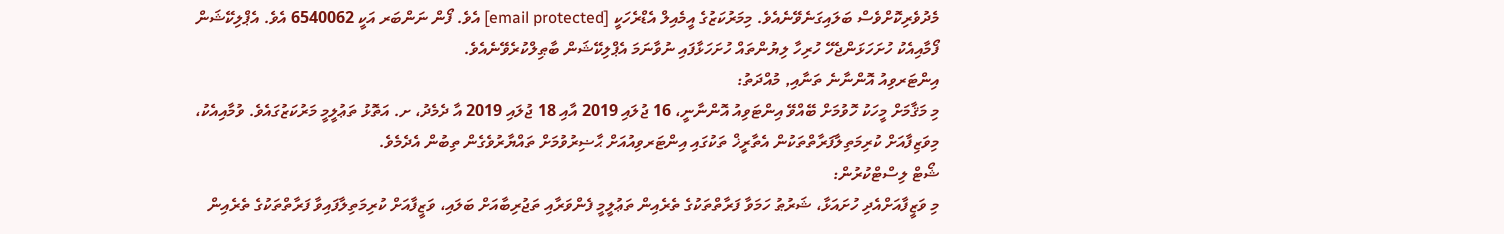މެދުވެރިކޮށްވެސް ބަލައިގަނެވޭނެއެވެ. މިމަރުކަޒުގެ އީމެއިލް އެޑްރެހަކީ [email protected] އެވެ. ފޯން ނަންބަރ އަކީ 6540062 އެވެ. އެޕްލިކޭޝަން ފޯމާއިއެކު ހުށަހަޅަންޖެހޭ ހުރިހާ ލިޔުންތައް ހުށަހަޅާފައި ނުވާނަމަ އެޕްލިކޭޝަން ބާޠިލްކުރެވޭނެއެވެ.
އިންޓަރވިއު އޮންނާނެ ތަނާއި, މުއްދަތު:
މި މަޤާމަށް މީހަކު ހޮވުމަށް ބޭއްވޭ އިންޓަވިއު އޮންނާނީ، 16 ޖުލައި 2019 އާއި 18 ޖުލައި 2019 އާ ދެމެދު، ށ. އަތޮޅު ތަޢުލީމީ މަރުކަޒުގައެވެ. ވުމާއިއެކު، މިވަޒިފާއަށް ކުރިމަތިލާފަރާތްތަކުން އެތާރީޚް ތަކުގައި އިންޓަރވިއުއަށް ޙާޟިރުވުމަށް ތައްޔާރުވެގެން ތިބުން އެދެމެވެ.
ޝޯޓް ލިސްޓްކުރުން:
މި ވަޒީފާއަށްއެދި ހުށައަޅާ، ޝަރުޠު ހަމަވާ ފަރާތްތަކުގެ ތެރެއިން ތަޢުލީމީ ފެންވަރާއި ތަޖުރިބާއަށް ބަލައި، ވަޒީފާއަށް ކުރިމަތިލާފައިވާ ފަރާތްތަކުގެ ތެރެއިން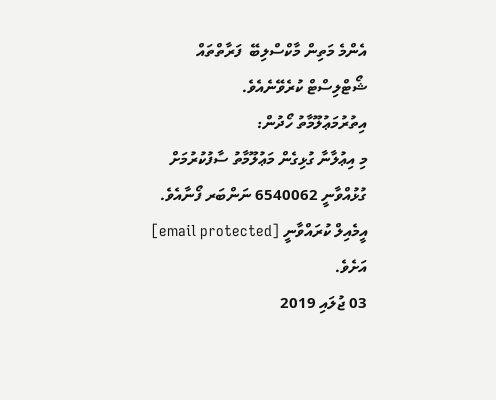އެންމެ މަތިން މާކްސްލިބޭ  ފަރާތްތައް ޝޯޓްލިސްޓް ކުރެވޭނެއެވެ.
އިތުރުމަޢުލޫމާތު ހޯދުން:
މި އިޢުލާނާ ގުޅިގެން މަޢުލޫމާތު ސާފުކުރުމަށް ގުޅުއްވާނީ 6540062 ނަންބަރ ފޯނާއެވެ. އީމެއިލް ކުރައްވާނީ [email protected] އަށެވެ.
03 ޖުލައި 2019